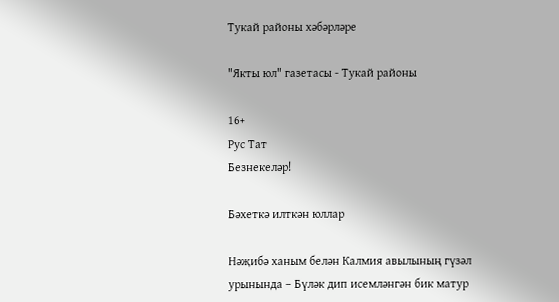Тукай районы хәбәрләре

"Якты юл" газетасы - Тукай районы

16+
Рус Тат
Безнекеләр!

Бәхеткә илткән юллар

Нәҗибә ханым белән Калмия авылының гүзәл урынында – Бүләк дип исемләнгән бик матур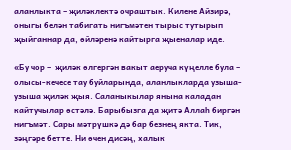аланлыкта – җиләклектә очраштык. Килене Айзирә, оныгы белән табигать нигъмәтен тырыс тутырып җыйганнар да, өйләренә кайтырга җыеналар иде.

«Бу чор –  җиләк өлгергән вакыт аеруча күңелле була – олысы-кечесе тау буйларында, аланлыкларда узыша-узыша җиләк җыя. Саланыкылар янына каладан кайтучылар өстәлә. Барыбызга да җитә Аллаһ биргән нигъмәт. Сары мәтрүшкә дә бар безнең якта. Тик, зәңгәре бетте. Ни өчен дисәң, халык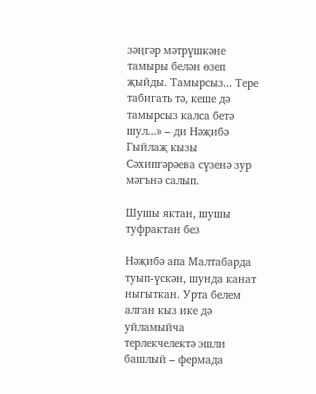зәңгәр мәтрүшкәне тамыры белән өзеп җыйды. Тамырсыз... Тере табигать тә, кеше дә тамырсыз калса бетә шул...» – ди Нәҗибә Гыйлаҗ кызы Сәхипгәрәева сүзенә зур мәгънә салып.

Шушы яктан, шушы туфрактан без

Нәҗибә апа Малтабарда туып-үскән, шунда канат ныгыткан. Урта белем алган кыз ике дә уйламыйча терлекчелектә эшли башлый – фермада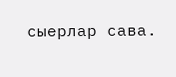сыерлар сава.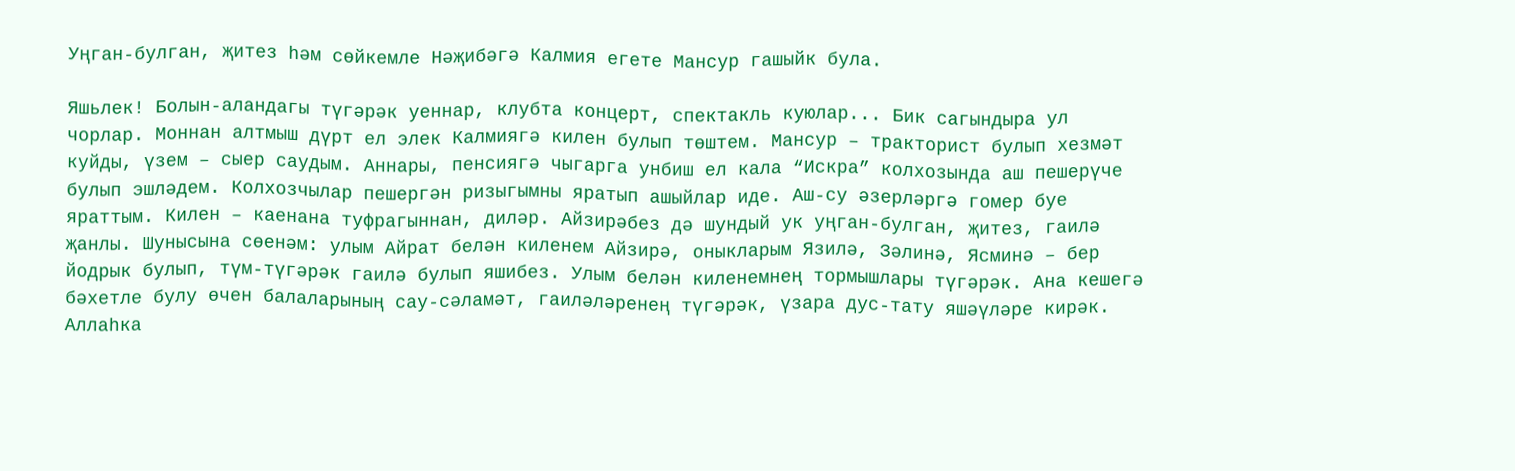Уңган-булган, җитез һәм сөйкемле Нәҗибәгә Калмия егете Мансур гашыйк була.

Яшьлек! Болын-аландагы түгәрәк уеннар, клубта концерт, спектакль куюлар... Бик сагындыра ул чорлар. Моннан алтмыш дүрт ел элек Калмиягә килен булып төштем. Мансур – тракторист булып хезмәт куйды, үзем – сыер саудым. Аннары, пенсиягә чыгарга унбиш ел кала “Искра” колхозында аш пешерүче булып эшләдем. Колхозчылар пешергән ризыгымны яратып ашыйлар иде. Аш-су әзерләргә гомер буе яраттым. Килен – каенана туфрагыннан, диләр. Айзирәбез дә шундый ук уңган-булган, җитез, гаилә җанлы. Шунысына сөенәм: улым Айрат белән киленем Айзирә, оныкларым Язилә, Зәлинә, Ясминә – бер йодрык булып, түм-түгәрәк гаилә булып яшибез. Улым белән киленемнең тормышлары түгәрәк. Ана кешегә бәхетле булу өчен балаларының сау-сәламәт, гаиләләренең түгәрәк, үзара дус-тату яшәүләре кирәк. Аллаһка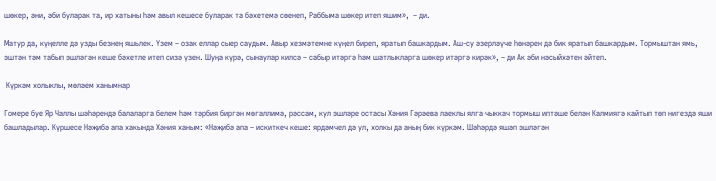шөкер, әни, әби буларак та, ир хатыны һәм авыл кешесе буларак та бәхетемә сөенеп, Раббыма шөкер итеп яшим»,  – ди.

Матур да, күңелле дә узды безнең яшьлек. Үзем – озак еллар сыер саудым. Авыр хезмәтемне күңел биреп, яратып башкардым. Аш-су әзерләүче һөнәрен дә бик яратып башкардым. Тормыштан ямь, эштән тәм табып эшләгән кеше бәхетле итеп сизә үзен. Шуңа күрә, сынаулар килсә – сабыр итәргә һәм шатлыкларга шөкер итәргә кирәк», – ди Ак әби нәсыйхәтен әйтеп.

 Күркәм холыклы, мөләем ханымнар

Гомере буе Яр Чаллы шәһәрендә балаларга белем һәм тәрбия биргән мөгаллимә, рәссам, кул эшләре остасы Хәния Гәрәева лаеклы ялга чыккач тормыш иптәше белән Калмиягә кайтып төп нигездә яши башладылар. Күршесе Нәҗибә апа хакында Хәния ханым: «Нәҗибә апа – искиткеч кеше: ярдәмчел дә ул, холкы да аның бик күркәм. Шәһәрдә яшәп эшләгән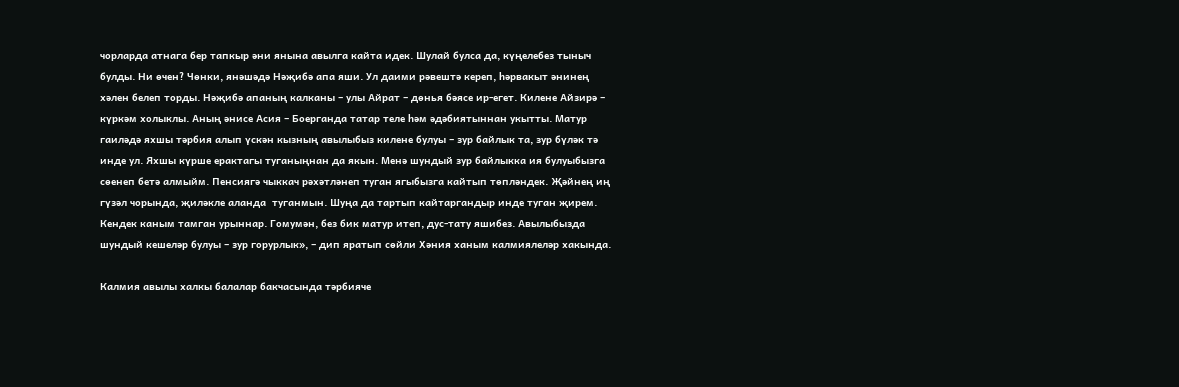чорларда атнага бер тапкыр әни янына авылга кайта идек. Шулай булса да, күңелебез тыныч булды. Ни өчен? Чөнки, янәшәдә Нәҗибә апа яши. Ул даими рәвештә кереп, һәрвакыт әнинең хәлен белеп торды. Нәҗибә апаның калканы – улы Айрат – дөнья бәясе ир-егет. Килене Айзирә – күркәм холыклы. Аның әнисе Асия – Боерганда татар теле һәм әдәбиятыннан укытты. Матур гаиләдә яхшы тәрбия алып үскән кызның авылыбыз килене булуы – зур байлык та, зур бүләк тә инде ул. Яхшы күрше ерактагы туганыңнан да якын. Менә шундый зур байлыкка ия булуыбызга сөенеп бетә алмыйм. Пенсиягә чыккач рәхәтләнеп туган ягыбызга кайтып төпләндек. Җәйнең иң гүзәл чорында, җиләкле аланда  туганмын. Шуңа да тартып кайтаргандыр инде туган җирем. Кендек каным тамган урыннар. Гомумән, без бик матур итеп, дус-тату яшибез. Авылыбызда шундый кешеләр булуы – зур горурлык», – дип яратып сөйли Хәния ханым калмиялеләр хакында.

Калмия авылы халкы балалар бакчасында тәрбияче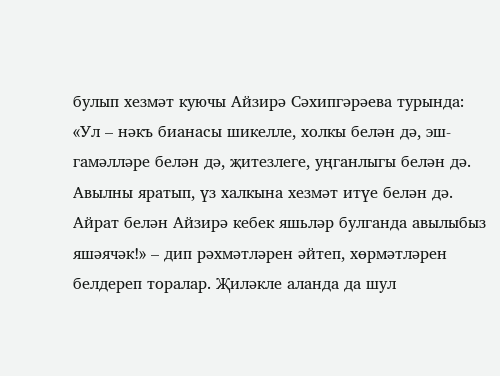булып хезмәт куючы Айзирә Сәхипгәрәева турында: «Ул – нәкъ бианасы шикелле, холкы белән дә, эш-гамәлләре белән дә, җитезлеге, уңганлыгы белән дә. Авылны яратып, үз халкына хезмәт итүе белән дә. Айрат белән Айзирә кебек яшьләр булганда авылыбыз яшәячәк!» – дип рәхмәтләрен әйтеп, хөрмәтләрен белдереп торалар. Җиләкле аланда да шул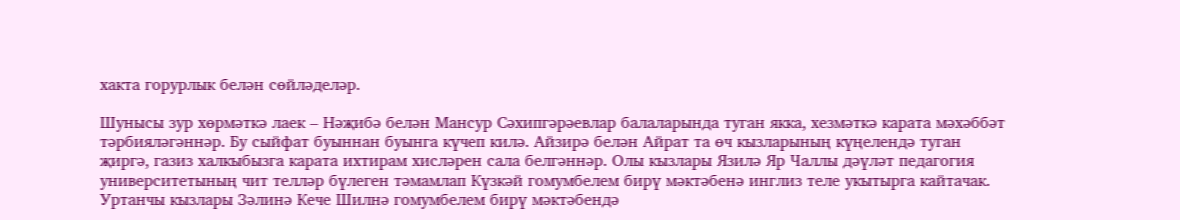хакта горурлык белән сөйләделәр.

Шунысы зур хөрмәткә лаек – Нәҗибә белән Мансур Сәхипгәрәевлар балаларында туган якка, хезмәткә карата мәхәббәт тәрбияләгәннәр. Бу сыйфат буыннан буынга күчеп килә. Айзирә белән Айрат та өч кызларының күңелендә туган җиргә, газиз халкыбызга карата ихтирам хисләрен сала белгәннәр. Олы кызлары Язилә Яр Чаллы дәүләт педагогия университетының чит телләр бүлеген тәмамлап Күзкәй гомумбелем бирү мәктәбенә инглиз теле укытырга кайтачак. Уртанчы кызлары Зәлинә Кече Шилнә гомумбелем бирү мәктәбендә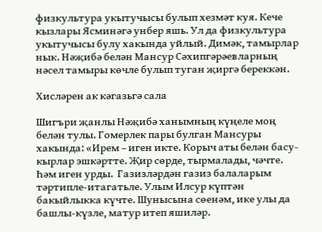физкультура укытучысы булып хезмәт куя. Кече кызлары Ясминәгә унбер яшь. Ул да физкультура укытучысы булу хакында уйлый. Димәк, тамырлар нык. Нәҗибә белән Мансур Сәхипгәрәевларның нәсел тамыры көчле булып туган җиргә береккән.

Хисләрен ак кәгазьгә сала

Шигъри җанлы Нәҗибә ханымның күңеле моң белән тулы. Гомерлек пары булган Мансуры хакында: «Ирем – иген икте. Корыч аты белән басу-кырлар эшкәртте. Җир сөрде, тырмалады, чәчте. Һәм иген урды.  Газизләрдән газиз балаларым тәртипле-итагатьле. Улым Илсур күптән бакыйлыкка күчте. Шунысына сөенәм, ике улы да башлы-күзле, матур итеп яшиләр.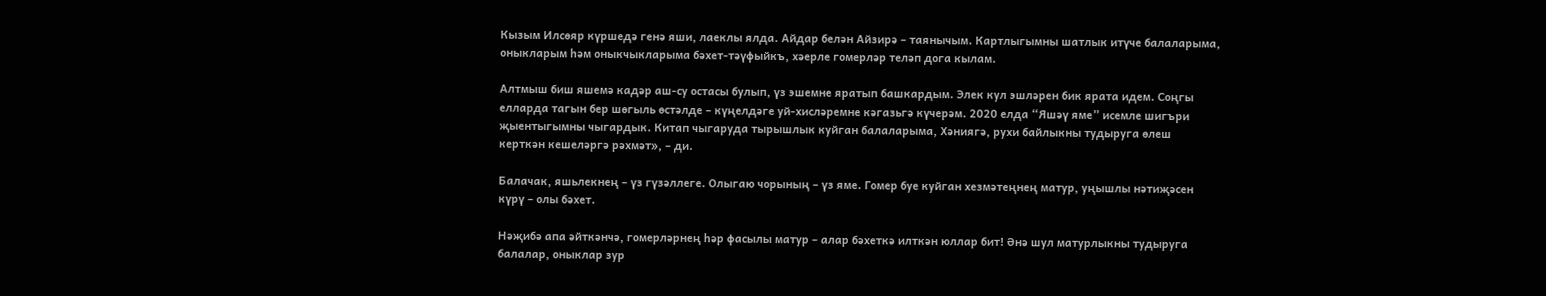Кызым Илсөяр күршедә генә яши, лаеклы ялда. Айдар белән Айзирә – таянычым. Картлыгымны шатлык итүче балаларыма, оныкларым һәм оныкчыкларыма бәхет-тәүфыйкъ, хәерле гомерләр теләп дога кылам.

Алтмыш биш яшемә кадәр аш-су остасы булып, үз эшемне яратып башкардым. Элек кул эшләрен бик ярата идем. Соңгы елларда тагын бер шөгыль өстәлде – күңелдәге уй-хисләремне кәгазьгә күчерәм. 2020 елда “Яшәү яме” исемле шигъри җыентыгымны чыгардык. Китап чыгаруда тырышлык куйган балаларыма, Хәниягә, рухи байлыкны тудыруга өлеш керткән кешеләргә рәхмәт», – ди.

Балачак, яшьлекнең – үз гүзәллеге. Олыгаю чорының – үз яме. Гомер буе куйган хезмәтеңнең матур, уңышлы нәтиҗәсен күрү – олы бәхет.

Нәҗибә апа әйткәнчә, гомерләрнең һәр фасылы матур – алар бәхеткә илткән юллар бит! Әнә шул матурлыкны тудыруга балалар, оныклар зур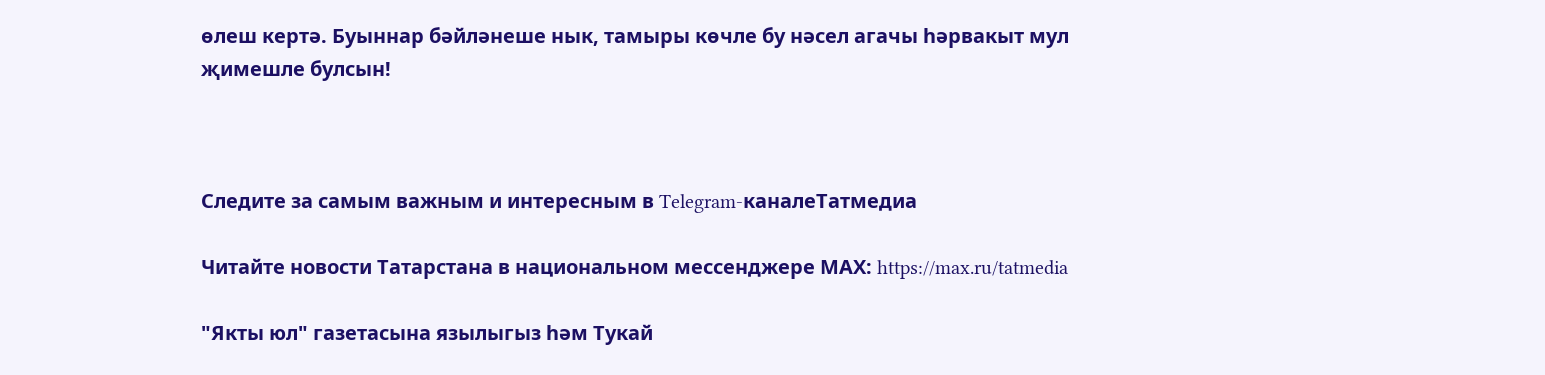өлеш кертә. Буыннар бәйләнеше нык, тамыры көчле бу нәсел агачы һәрвакыт мул җимешле булсын!



Следите за самым важным и интересным в Telegram-каналеТатмедиа

Читайте новости Татарстана в национальном мессенджере MАХ: https://max.ru/tatmedia

"Якты юл" газетасына язылыгыз һәм Тукай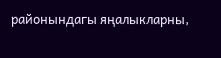районындагы яңалыкларны,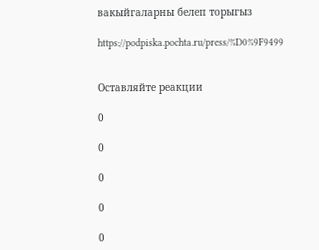вакыйгаларны белеп торыгыз

https://podpiska.pochta.ru/press/%D0%9F9499


Оставляйте реакции

0

0

0

0

0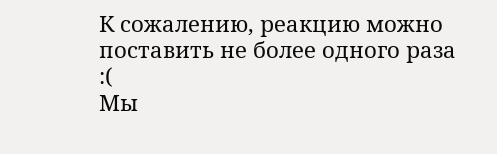К сожалению, реакцию можно поставить не более одного раза :(
Мы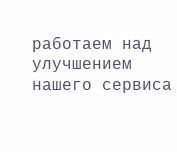работаем над улучшением нашего сервиса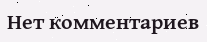Нет комментариев